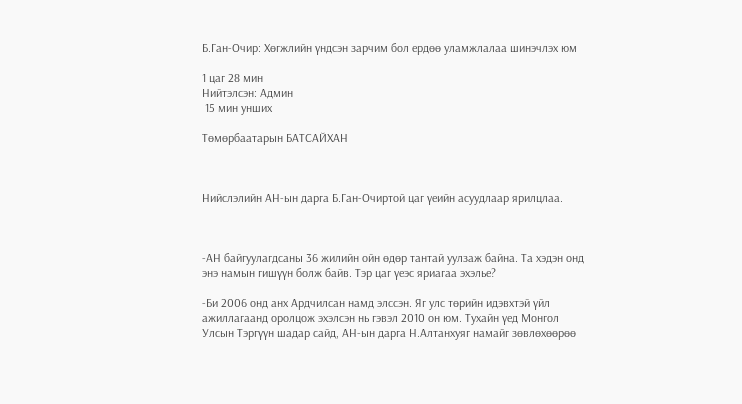Б.Ган-Очир: Хөгжлийн үндсэн зарчим бол ердөө уламжлалаа шинэчлэх юм

1 цаг 28 мин
Нийтэлсэн: Админ
 15 мин унших

Төмөрбаатарын БАТСАЙХАН



Нийслэлийн АН-ын дарга Б.Ган-Очиртой цаг үеийн асуудлаар ярилцлаа.



-АН байгуулагдсаны 36 жилийн ойн өдөр тантай уулзаж байна. Та хэдэн онд энэ намын гишүүн болж байв. Тэр цаг үеэс яриагаа эхэлье?

-Би 2006 онд анх Ардчилсан намд элссэн. Яг улс төрийн идэвхтэй үйл ажиллагаанд оролцож эхэлсэн нь гэвэл 2010 он юм. Тухайн үед Монгол Улсын Тэргүүн шадар сайд, АН-ын дарга Н.Алтанхуяг намайг зөвлөхөөрөө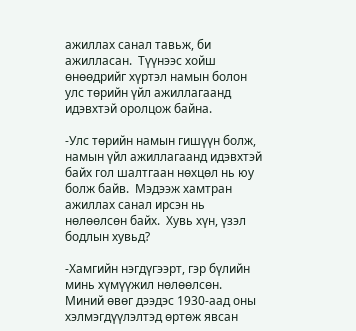ажиллах санал тавьж, би ажилласан.  Түүнээс хойш өнөөдрийг хүртэл намын болон улс төрийн үйл ажиллагаанд идэвхтэй оролцож байна.

-Улс төрийн намын гишүүн болж, намын үйл ажиллагаанд идэвхтэй байх гол шалтгаан нөхцөл нь юу болж байв.  Мэдээж хамтран ажиллах санал ирсэн нь нөлөөлсөн байх.  Хувь хүн, үзэл бодлын хувьд?

-Хамгийн нэгдүгээрт, гэр бүлийн минь хүмүүжил нөлөөлсөн.  Миний өвөг дээдэс 1930-аад оны хэлмэгдүүлэлтэд өртөж явсан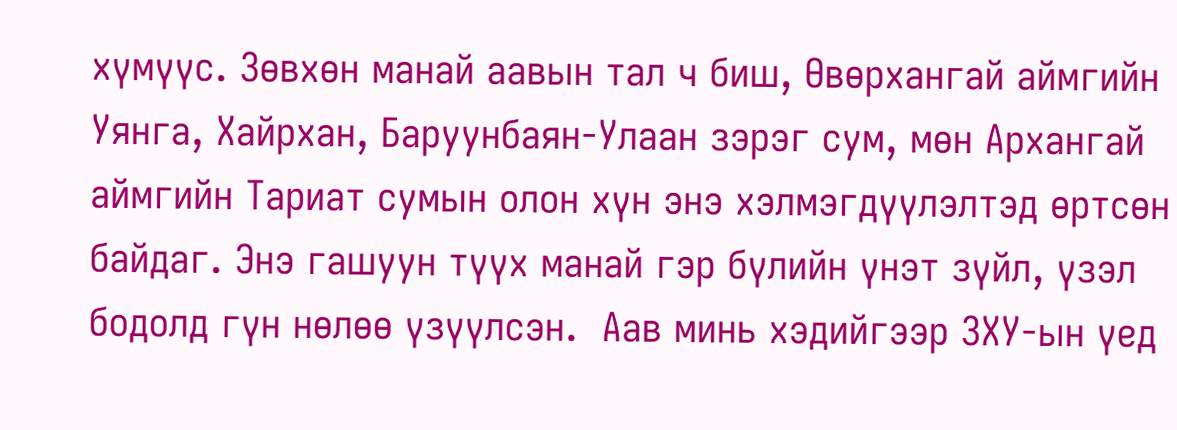хүмүүс. Зөвхөн манай аавын тал ч биш, Өвөрхангай аймгийн Уянга, Хайрхан, Баруунбаян-Улаан зэрэг сум, мөн Архангай аймгийн Тариат сумын олон хүн энэ хэлмэгдүүлэлтэд өртсөн байдаг. Энэ гашуун түүх манай гэр бүлийн үнэт зүйл, үзэл бодолд гүн нөлөө үзүүлсэн.  Аав минь хэдийгээр ЗХУ-ын үед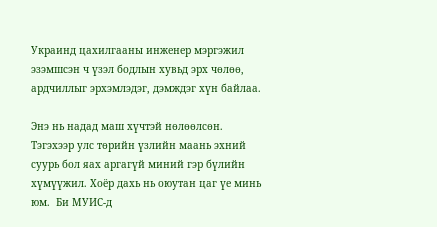Украинд цахилгааны инженер мэргэжил эзэмшсэн ч үзэл бодлын хувьд эрх чөлөө, ардчиллыг эрхэмлэдэг, дэмждэг хүн байлаа.

Энэ нь надад маш хүчтэй нөлөөлсөн.  Тэгэхээр улс төрийн үзлийн маань эхний суурь бол яах аргагүй миний гэр бүлийн хүмүүжил. Хоёр дахь нь оюутан цаг үе минь юм.  Би МУИС-д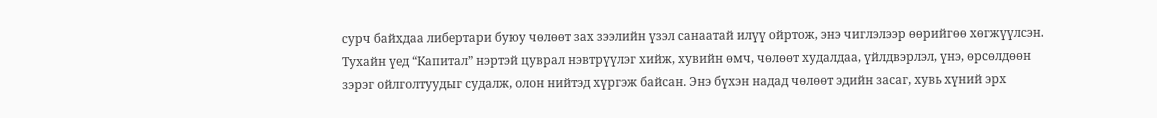сурч байхдаа либертари буюу чөлөөт зах зээлийн үзэл санаатай илүү ойртож, энэ чиглэлээр өөрийгөө хөгжүүлсэн. Тухайн үед “Капитал” нэртэй цуврал нэвтрүүлэг хийж, хувийн өмч, чөлөөт худалдаа, үйлдвэрлэл, үнэ, өрсөлдөөн зэрэг ойлголтуудыг судалж, олон нийтэд хүргэж байсан. Энэ бүхэн надад чөлөөт эдийн засаг, хувь хүний эрх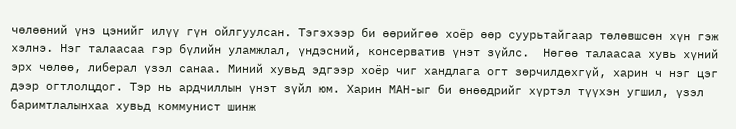чөлөөний үнэ цэнийг илүү гүн ойлгуулсан. Тэгэхээр би өөрийгөө хоёр өөр суурьтайгаар төлөвшсөн хүн гэж хэлнэ. Нэг талаасаа гэр бүлийн уламжлал, үндэсний, консерватив үнэт зүйлс.  Нөгөө талаасаа хувь хүний эрх чөлөө, либерал үзэл санаа. Миний хувьд эдгээр хоёр чиг хандлага огт зөрчилдөхгүй, харин ч нэг цэг дээр огтлолцдог. Тэр нь ардчиллын үнэт зүйл юм. Харин МАН-ыг би өнөөдрийг хүртэл түүхэн угшил, үзэл баримтлалынхаа хувьд коммунист шинж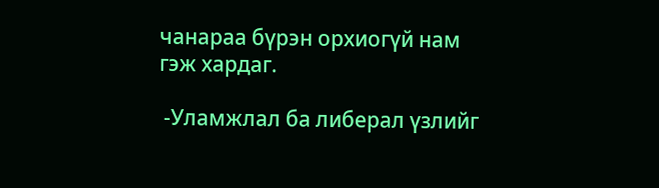чанараа бүрэн орхиогүй нам гэж хардаг.

 -Уламжлал ба либерал үзлийг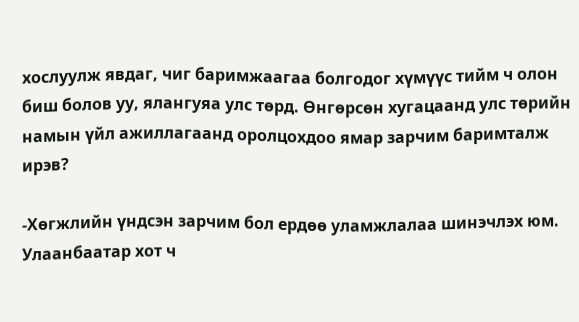хослуулж явдаг, чиг баримжаагаа болгодог хүмүүс тийм ч олон биш болов уу, ялангуяа улс төрд. Өнгөрсөн хугацаанд улс төрийн намын үйл ажиллагаанд оролцохдоо ямар зарчим баримталж ирэв?

-Хөгжлийн үндсэн зарчим бол ердөө уламжлалаа шинэчлэх юм. Улаанбаатар хот ч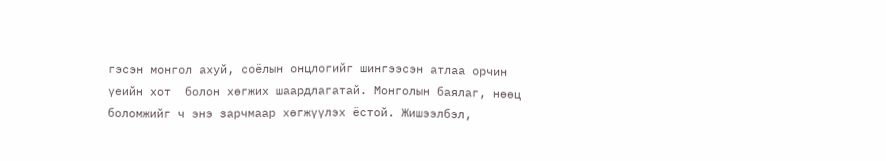гэсэн монгол ахуй, соёлын онцлогийг шингээсэн атлаа орчин үеийн хот  болон хөгжих шаардлагатай. Монголын баялаг, нөөц боломжийг ч энэ зарчмаар хөгжүүлэх ёстой. Жишээлбэл,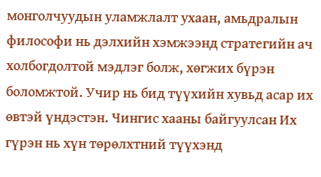монголчуудын уламжлалт ухаан, амьдралын философи нь дэлхийн хэмжээнд стратегийн ач холбогдолтой мэдлэг болж, хөгжих бүрэн боломжтой. Учир нь бид түүхийн хувьд асар их өвтэй үндэстэн. Чингис хааны байгуулсан Их гүрэн нь хүн төрөлхтний түүхэнд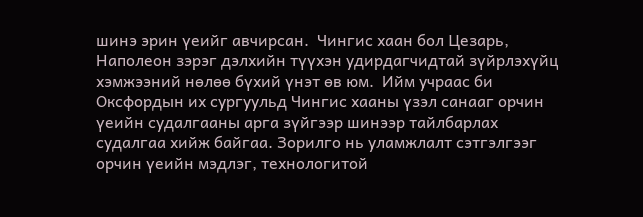шинэ эрин үеийг авчирсан.  Чингис хаан бол Цезарь, Наполеон зэрэг дэлхийн түүхэн удирдагчидтай зүйрлэхүйц хэмжээний нөлөө бүхий үнэт өв юм.  Ийм учраас би Оксфордын их сургуульд Чингис хааны үзэл санааг орчин үеийн судалгааны арга зүйгээр шинээр тайлбарлах судалгаа хийж байгаа. Зорилго нь уламжлалт сэтгэлгээг орчин үеийн мэдлэг, технологитой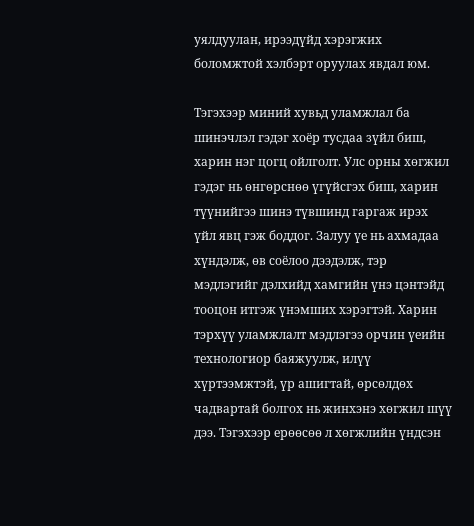уялдуулан, ирээдүйд хэрэгжих боломжтой хэлбэрт оруулах явдал юм.

Тэгэхээр миний хувьд уламжлал ба шинэчлэл гэдэг хоёр тусдаа зүйл биш, харин нэг цогц ойлголт. Улс орны хөгжил гэдэг нь өнгөрснөө үгүйсгэх биш, харин түүнийгээ шинэ түвшинд гаргаж ирэх үйл явц гэж боддог. Залуу үе нь ахмадаа хүндэлж, өв соёлоо дээдэлж, тэр мэдлэгийг дэлхийд хамгийн үнэ цэнтэйд тооцон итгэж үнэмших хэрэгтэй. Харин тэрхүү уламжлалт мэдлэгээ орчин үеийн технологиор баяжуулж, илүү хүртээмжтэй, үр ашигтай, өрсөлдөх чадвартай болгох нь жинхэнэ хөгжил шүү дээ. Тэгэхээр ерөөсөө л хөгжлийн үндсэн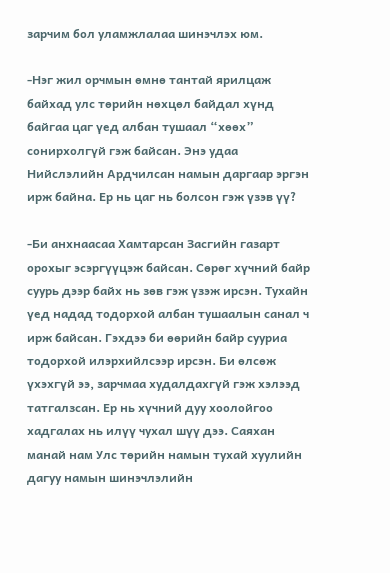зарчим бол уламжлалаа шинэчлэх юм.

-Нэг жил орчмын өмнө тантай ярилцаж байхад улс төрийн нөхцөл байдал хүнд байгаа цаг үед албан тушаал “хөөх” сонирхолгүй гэж байсан. Энэ удаа Нийслэлийн Ардчилсан намын даргаар эргэн ирж байна. Ер нь цаг нь болсон гэж үзэв үү?

-Би анхнаасаа Хамтарсан Засгийн газарт орохыг эсэргүүцэж байсан. Сөрөг хүчний байр суурь дээр байх нь зөв гэж үзэж ирсэн. Тухайн үед надад тодорхой албан тушаалын санал ч ирж байсан. Гэхдээ би өөрийн байр сууриа тодорхой илэрхийлсээр ирсэн. Би өлсөж үхэхгүй ээ, зарчмаа худалдахгүй гэж хэлээд татгалзсан. Ер нь хүчний дуу хоолойгоо хадгалах нь илүү чухал шүү дээ. Саяхан манай нам Улс төрийн намын тухай хуулийн дагуу намын шинэчлэлийн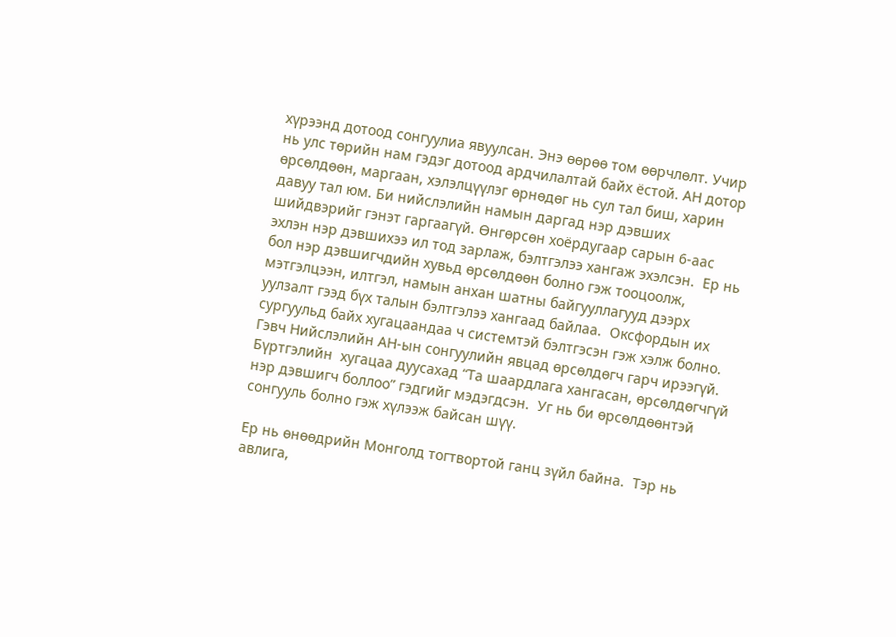хүрээнд дотоод сонгуулиа явуулсан. Энэ өөрөө том өөрчлөлт. Учир нь улс төрийн нам гэдэг дотоод ардчилалтай байх ёстой. АН дотор өрсөлдөөн, маргаан, хэлэлцүүлэг өрнөдөг нь сул тал биш, харин давуу тал юм. Би нийслэлийн намын даргад нэр дэвших шийдвэрийг гэнэт гаргаагүй. Өнгөрсөн хоёрдугаар сарын 6-аас эхлэн нэр дэвшихээ ил тод зарлаж, бэлтгэлээ хангаж эхэлсэн.  Ер нь бол нэр дэвшигчдийн хувьд өрсөлдөөн болно гэж тооцоолж, мэтгэлцээн, илтгэл, намын анхан шатны байгууллагууд дээрх уулзалт гээд бүх талын бэлтгэлээ хангаад байлаа.  Оксфордын их сургуульд байх хугацаандаа ч системтэй бэлтгэсэн гэж хэлж болно.  Гэвч Нийслэлийн АН-ын сонгуулийн явцад өрсөлдөгч гарч ирээгүй. Бүртгэлийн  хугацаа дуусахад “Та шаардлага хангасан, өрсөлдөгчгүй нэр дэвшигч боллоо” гэдгийг мэдэгдсэн.  Уг нь би өрсөлдөөнтэй сонгууль болно гэж хүлээж байсан шүү.

Ер нь өнөөдрийн Монголд тогтвортой ганц зүйл байна.  Тэр нь авлига,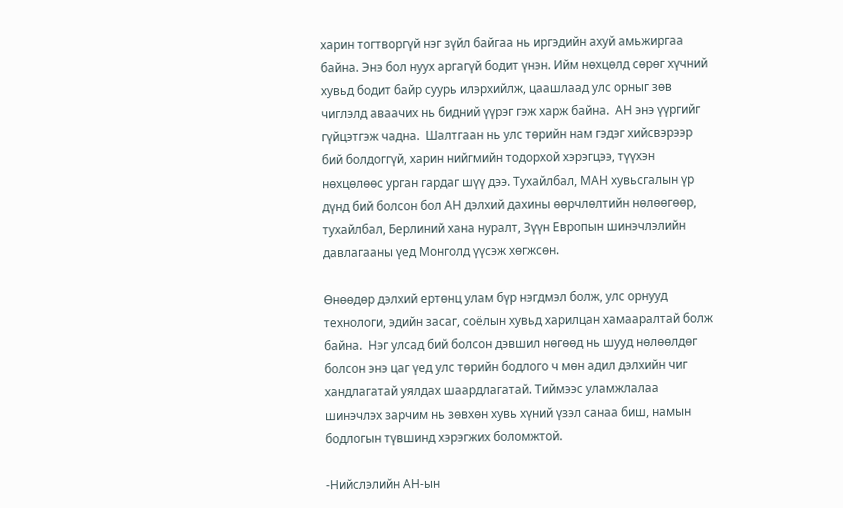харин тогтворгүй нэг зүйл байгаа нь иргэдийн ахуй амьжиргаа байна. Энэ бол нуух аргагүй бодит үнэн. Ийм нөхцөлд сөрөг хүчний хувьд бодит байр суурь илэрхийлж, цаашлаад улс орныг зөв чиглэлд аваачих нь бидний үүрэг гэж харж байна.  АН энэ үүргийг гүйцэтгэж чадна.  Шалтгаан нь улс төрийн нам гэдэг хийсвэрээр бий болдоггүй, харин нийгмийн тодорхой хэрэгцээ, түүхэн нөхцөлөөс урган гардаг шүү дээ. Тухайлбал, МАН хувьсгалын үр дүнд бий болсон бол АН дэлхий дахины өөрчлөлтийн нөлөөгөөр, тухайлбал, Берлиний хана нуралт, Зүүн Европын шинэчлэлийн давлагааны үед Монголд үүсэж хөгжсөн.

Өнөөдөр дэлхий ертөнц улам бүр нэгдмэл болж, улс орнууд технологи, эдийн засаг, соёлын хувьд харилцан хамааралтай болж байна.  Нэг улсад бий болсон дэвшил нөгөөд нь шууд нөлөөлдөг болсон энэ цаг үед улс төрийн бодлого ч мөн адил дэлхийн чиг хандлагатай уялдах шаардлагатай. Тиймээс уламжлалаа шинэчлэх зарчим нь зөвхөн хувь хүний үзэл санаа биш, намын бодлогын түвшинд хэрэгжих боломжтой.

-Нийслэлийн АН-ын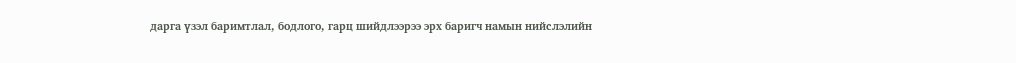дарга үзэл баримтлал, бодлого, гарц шийдлээрээ эрх баригч намын нийслэлийн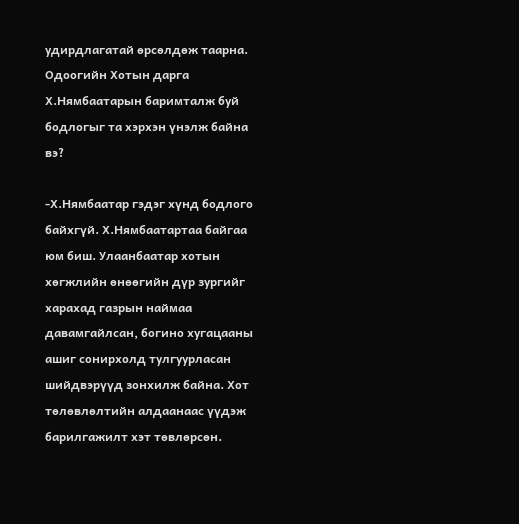удирдлагатай өрсөлдөж таарна. Одоогийн Хотын дарга Х.Нямбаатарын баримталж буй бодлогыг та хэрхэн үнэлж байна вэ?

-Х.Нямбаатар гэдэг хүнд бодлого байхгүй. Х.Нямбаатартаа байгаа юм биш. Улаанбаатар хотын хөгжлийн өнөөгийн дүр зургийг харахад газрын наймаа давамгайлсан, богино хугацааны ашиг сонирхолд тулгуурласан шийдвэрүүд зонхилж байна. Хот төлөвлөлтийн алдаанаас үүдэж барилгажилт хэт төвлөрсөн.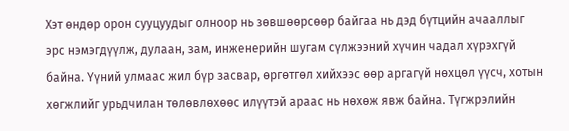Хэт өндөр орон сууцуудыг олноор нь зөвшөөрсөөр байгаа нь дэд бүтцийн ачааллыг эрс нэмэгдүүлж, дулаан, зам, инженерийн шугам сүлжээний хүчин чадал хүрэхгүй байна. Үүний улмаас жил бүр засвар, өргөтгөл хийхээс өөр аргагүй нөхцөл үүсч, хотын хөгжлийг урьдчилан төлөвлөхөөс илүүтэй араас нь нөхөж явж байна. Түгжрэлийн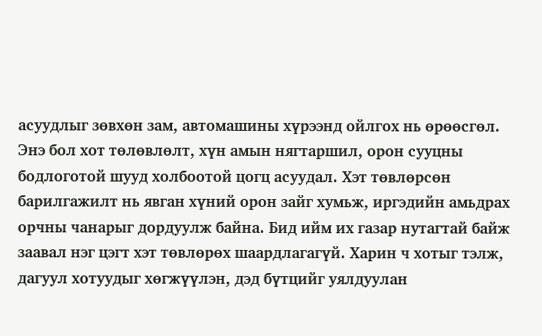асуудлыг зөвхөн зам, автомашины хүрээнд ойлгох нь өрөөсгөл. Энэ бол хот төлөвлөлт, хүн амын нягтаршил, орон сууцны бодлоготой шууд холбоотой цогц асуудал. Хэт төвлөрсөн барилгажилт нь явган хүний орон зайг хумьж, иргэдийн амьдрах орчны чанарыг дордуулж байна. Бид ийм их газар нутагтай байж заавал нэг цэгт хэт төвлөрөх шаардлагагүй. Харин ч хотыг тэлж, дагуул хотуудыг хөгжүүлэн, дэд бүтцийг уялдуулан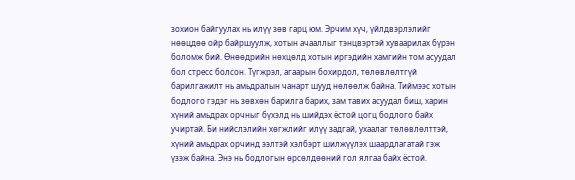зохион байгуулах нь илүү зөв гарц юм. Эрчим хүч, үйлдвэрлэлийг нөөцдөө ойр байршуулж, хотын ачааллыг тэнцвэртэй хуваарилах бүрэн боломж бий. Өнөөдрийн нөхцөлд хотын иргэдийн хамгийн том асуудал бол стресс болсон. Түгжрэл, агаарын бохирдол, төлөвлөлтгүй барилгажилт нь амьдралын чанарт шууд нөлөөлж байна. Тиймээс хотын бодлого гэдэг нь зөвхөн барилга барих, зам тавих асуудал биш, харин хүний амьдрах орчныг бүхэлд нь шийдэх ёстой цогц бодлого байх учиртай. Би нийслэлийн хөгжлийг илүү задгай, ухаалаг төлөвлөлттэй, хүний амьдрах орчинд ээлтэй хэлбэрт шилжүүлэх шаардлагатай гэж үзэж байна. Энэ нь бодлогын өрсөлдөөний гол ялгаа байх ёстой.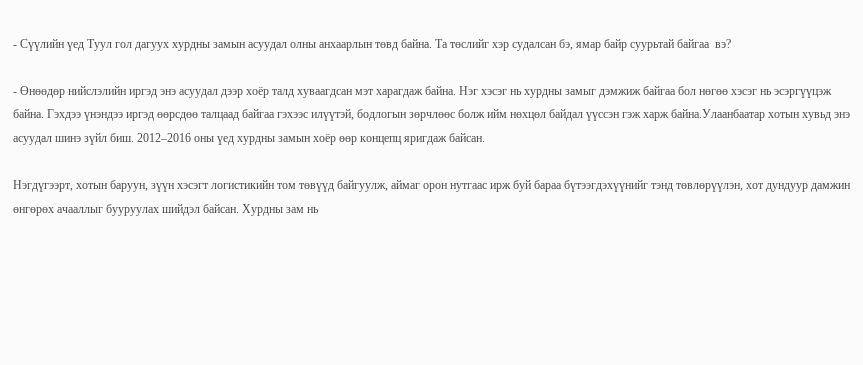- Сүүлийн үед Туул гол дагуух хурдны замын асуудал олны анхаарлын төвд байна. Та төслийг хэр судалсан бэ, ямар байр суурьтай байгаа  вэ?

- Өнөөдөр нийслэлийн иргэд энэ асуудал дээр хоёр талд хуваагдсан мэт харагдаж байна. Нэг хэсэг нь хурдны замыг дэмжиж байгаа бол нөгөө хэсэг нь эсэргүүцэж байна. Гэхдээ үнэндээ иргэд өөрсдөө талцаад байгаа гэхээс илүүтэй, бодлогын зөрчлөөс болж ийм нөхцөл байдал үүссэн гэж харж байна.Улаанбаатар хотын хувьд энэ асуудал шинэ зүйл биш. 2012–2016 оны үед хурдны замын хоёр өөр концепц яригдаж байсан.

Нэгдүгээрт, хотын баруун, зүүн хэсэгт логистикийн том төвүүд байгуулж, аймаг орон нутгаас ирж буй бараа бүтээгдэхүүнийг тэнд төвлөрүүлэн, хот дундуур дамжин өнгөрөх ачааллыг бууруулах шийдэл байсан. Хурдны зам нь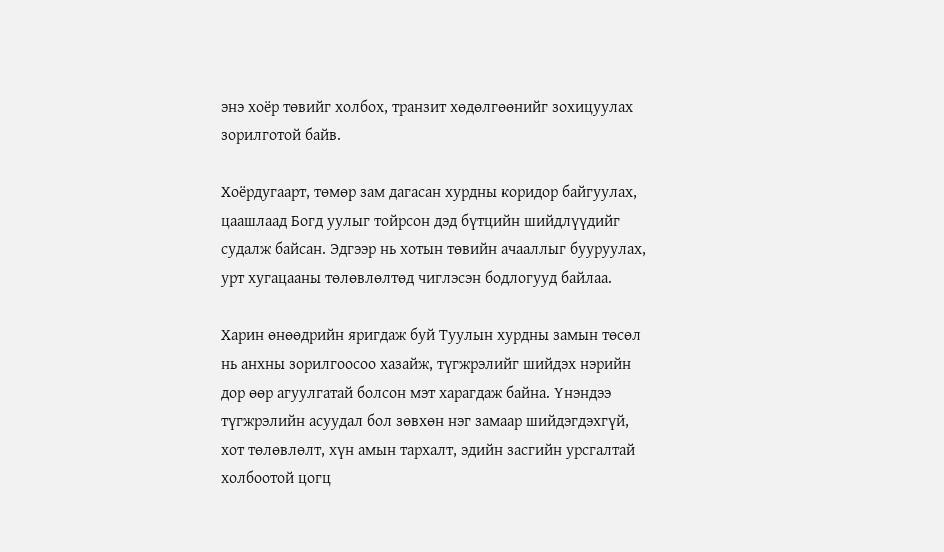энэ хоёр төвийг холбох, транзит хөдөлгөөнийг зохицуулах зорилготой байв.

Хоёрдугаарт, төмөр зам дагасан хурдны коридор байгуулах, цаашлаад Богд уулыг тойрсон дэд бүтцийн шийдлүүдийг судалж байсан. Эдгээр нь хотын төвийн ачааллыг бууруулах, урт хугацааны төлөвлөлтөд чиглэсэн бодлогууд байлаа.

Харин өнөөдрийн яригдаж буй Туулын хурдны замын төсөл нь анхны зорилгоосоо хазайж, түгжрэлийг шийдэх нэрийн дор өөр агуулгатай болсон мэт харагдаж байна. Үнэндээ түгжрэлийн асуудал бол зөвхөн нэг замаар шийдэгдэхгүй, хот төлөвлөлт, хүн амын тархалт, эдийн засгийн урсгалтай холбоотой цогц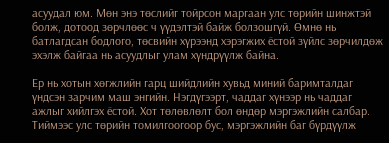асуудал юм. Мөн энэ төслийг тойрсон маргаан улс төрийн шинжтэй болж, дотоод зөрчлөөс ч үүдэлтэй байж болзошгүй. Өмнө нь батлагдсан бодлого, төсвийн хүрээнд хэрэгжих ёстой зүйлс зөрчилдөж эхэлж байгаа нь асуудлыг улам хүндрүүлж байна.

Ер нь хотын хөгжлийн гарц шийдлийн хувьд миний баримталдаг үндсэн зарчим маш энгийн. Нэгдүгээрт, чаддаг хүнээр нь чаддаг ажлыг хийлгэх ёстой. Хот төлөвлөлт бол өндөр мэргэжлийн салбар. Тиймээс улс төрийн томилгоогоор бус, мэргэжлийн баг бүрдүүлж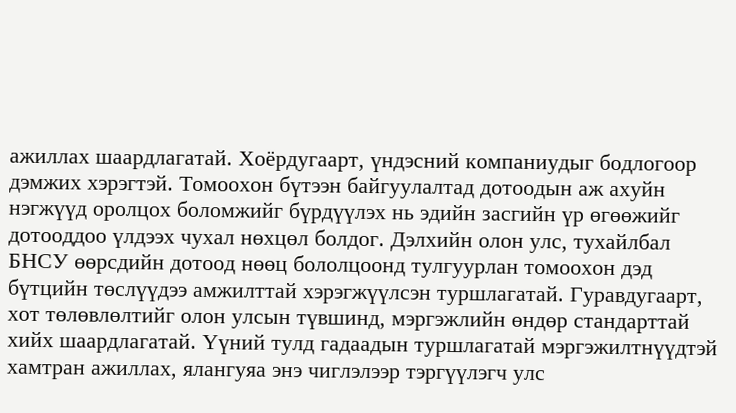ажиллах шаардлагатай. Хоёрдугаарт, үндэсний компаниудыг бодлогоор дэмжих хэрэгтэй. Томоохон бүтээн байгуулалтад дотоодын аж ахуйн нэгжүүд оролцох боломжийг бүрдүүлэх нь эдийн засгийн үр өгөөжийг дотооддоо үлдээх чухал нөхцөл болдог. Дэлхийн олон улс, тухайлбал БНСУ өөрсдийн дотоод нөөц бололцоонд тулгуурлан томоохон дэд бүтцийн төслүүдээ амжилттай хэрэгжүүлсэн туршлагатай. Гуравдугаарт, хот төлөвлөлтийг олон улсын түвшинд, мэргэжлийн өндөр стандарттай хийх шаардлагатай. Үүний тулд гадаадын туршлагатай мэргэжилтнүүдтэй хамтран ажиллах, ялангуяа энэ чиглэлээр тэргүүлэгч улс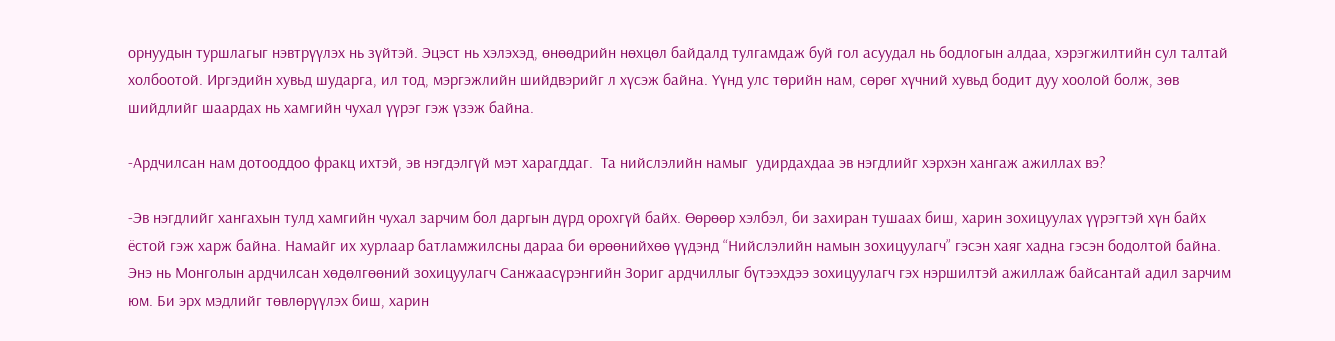орнуудын туршлагыг нэвтрүүлэх нь зүйтэй. Эцэст нь хэлэхэд, өнөөдрийн нөхцөл байдалд тулгамдаж буй гол асуудал нь бодлогын алдаа, хэрэгжилтийн сул талтай холбоотой. Иргэдийн хувьд шударга, ил тод, мэргэжлийн шийдвэрийг л хүсэж байна. Үүнд улс төрийн нам, сөрөг хүчний хувьд бодит дуу хоолой болж, зөв шийдлийг шаардах нь хамгийн чухал үүрэг гэж үзэж байна.

-Ардчилсан нам дотооддоо фракц ихтэй, эв нэгдэлгүй мэт харагддаг.  Та нийслэлийн намыг  удирдахдаа эв нэгдлийг хэрхэн хангаж ажиллах вэ?

-Эв нэгдлийг хангахын тулд хамгийн чухал зарчим бол даргын дүрд орохгүй байх. Өөрөөр хэлбэл, би захиран тушаах биш, харин зохицуулах үүрэгтэй хүн байх ёстой гэж харж байна. Намайг их хурлаар батламжилсны дараа би өрөөнийхөө үүдэнд “Нийслэлийн намын зохицуулагч” гэсэн хаяг хадна гэсэн бодолтой байна. Энэ нь Монголын ардчилсан хөдөлгөөний зохицуулагч Санжаасүрэнгийн Зориг ардчиллыг бүтээхдээ зохицуулагч гэх нэршилтэй ажиллаж байсантай адил зарчим юм. Би эрх мэдлийг төвлөрүүлэх биш, харин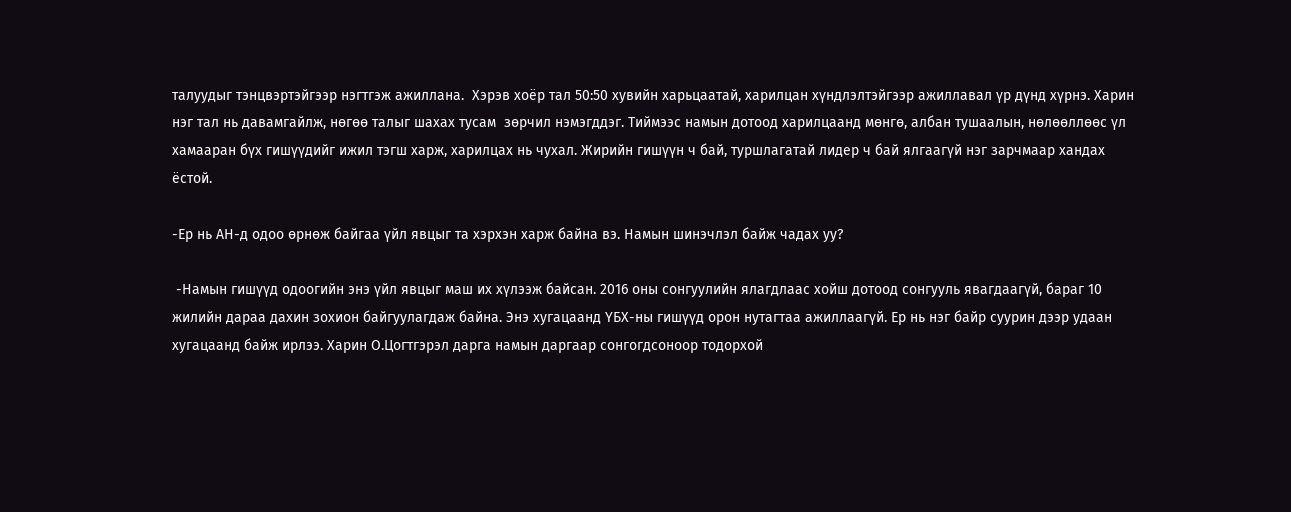талуудыг тэнцвэртэйгээр нэгтгэж ажиллана.  Хэрэв хоёр тал 50:50 хувийн харьцаатай, харилцан хүндлэлтэйгээр ажиллавал үр дүнд хүрнэ. Харин нэг тал нь давамгайлж, нөгөө талыг шахах тусам  зөрчил нэмэгддэг. Тиймээс намын дотоод харилцаанд мөнгө, албан тушаалын, нөлөөллөөс үл хамааран бүх гишүүдийг ижил тэгш харж, харилцах нь чухал. Жирийн гишүүн ч бай, туршлагатай лидер ч бай ялгаагүй нэг зарчмаар хандах ёстой.

-Ер нь АН-д одоо өрнөж байгаа үйл явцыг та хэрхэн харж байна вэ. Намын шинэчлэл байж чадах уу?

 -Намын гишүүд одоогийн энэ үйл явцыг маш их хүлээж байсан. 2016 оны сонгуулийн ялагдлаас хойш дотоод сонгууль явагдаагүй, бараг 10 жилийн дараа дахин зохион байгуулагдаж байна. Энэ хугацаанд ҮБХ-ны гишүүд орон нутагтаа ажиллаагүй. Ер нь нэг байр суурин дээр удаан хугацаанд байж ирлээ. Харин О.Цогтгэрэл дарга намын даргаар сонгогдсоноор тодорхой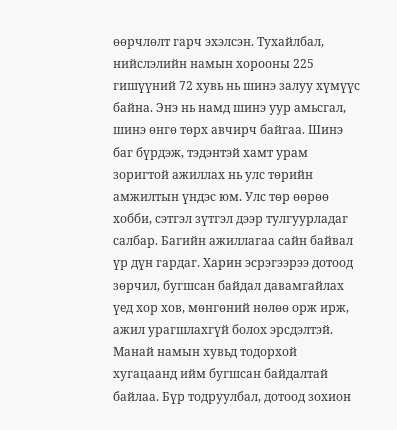өөрчлөлт гарч эхэлсэн. Тухайлбал, нийслэлийн намын хорооны 225 гишүүний 72 хувь нь шинэ залуу хүмүүс байна. Энэ нь намд шинэ уур амьсгал, шинэ өнгө төрх авчирч байгаа. Шинэ баг бүрдэж, тэдэнтэй хамт урам зоригтой ажиллах нь улс төрийн амжилтын үндэс юм. Улс төр өөрөө хобби, сэтгэл зүтгэл дээр тулгуурладаг салбар. Багийн ажиллагаа сайн байвал үр дүн гардаг. Харин эсрэгээрээ дотоод зөрчил, бугшсан байдал давамгайлах үед хор хов, мөнгөний нөлөө орж ирж, ажил урагшлахгүй болох эрсдэлтэй. Манай намын хувьд тодорхой хугацаанд ийм бугшсан байдалтай байлаа. Бүр тодруулбал, дотоод зохион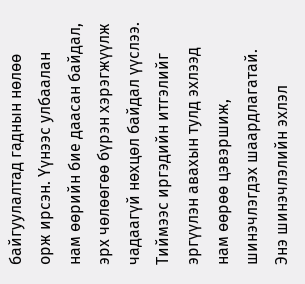байгуулалтад гаднын нөлөө орж ирсэн. Үүнээс улбаалан нам өөрийн бие даасан байдал, эрх чөлөөгөө бүрэн хэрэгжүүлж чадаагүй нөхцөл байдал үүслээ. Тиймээс иргэдийн итгэлийг эргүүлэн авахын тулд эхлээд нам өөрөө цэвэршиж, шинэчлэгдэх шаардлагатай. Энэ шинэчлэлийн эхлэл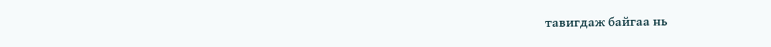тавигдаж байгаа нь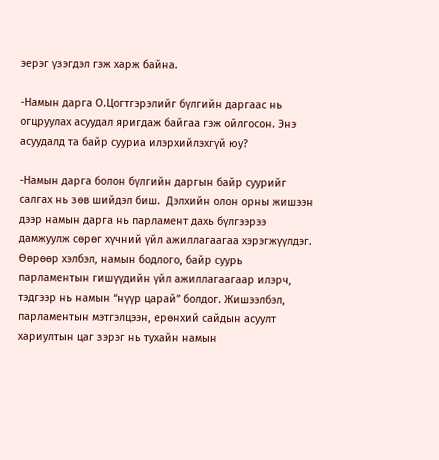эерэг үзэгдэл гэж харж байна.

-Намын дарга О.Цогтгэрэлийг бүлгийн даргаас нь огцруулах асуудал яригдаж байгаа гэж ойлгосон. Энэ асуудалд та байр сууриа илэрхийлэхгүй юу?

-Намын дарга болон бүлгийн даргын байр суурийг салгах нь зөв шийдэл биш.  Дэлхийн олон орны жишээн дээр намын дарга нь парламент дахь бүлгээрээ дамжуулж сөрөг хүчний үйл ажиллагаагаа хэрэгжүүлдэг. Өөрөөр хэлбэл, намын бодлого, байр суурь парламентын гишүүдийн үйл ажиллагаагаар илэрч, тэдгээр нь намын “нүүр царай” болдог. Жишээлбэл, парламентын мэтгэлцээн, ерөнхий сайдын асуулт хариултын цаг зэрэг нь тухайн намын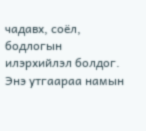чадавх, соёл, бодлогын илэрхийлэл болдог. Энэ утгаараа намын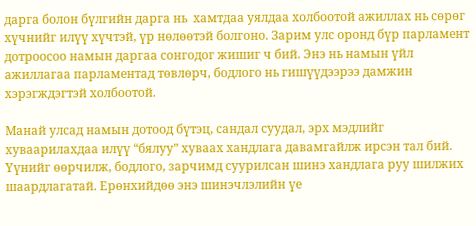дарга болон бүлгийн дарга нь  хамтдаа уялдаа холбоотой ажиллах нь сөрөг хүчнийг илүү хүчтэй, үр нөлөөтэй болгоно. Зарим улс оронд бүр парламент дотроосоо намын даргаа сонгодог жишиг ч бий. Энэ нь намын үйл ажиллагаа парламентад төвлөрч, бодлого нь гишүүдээрээ дамжин хэрэгждэгтэй холбоотой.

Манай улсад намын дотоод бүтэц, сандал суудал, эрх мэдлийг хуваарилахдаа илүү “бялуу” хуваах хандлага давамгайлж ирсэн тал бий. Үүнийг өөрчилж, бодлого, зарчимд суурилсан шинэ хандлага руу шилжих шаардлагатай. Ерөнхийдөө энэ шинэчлэлийн үе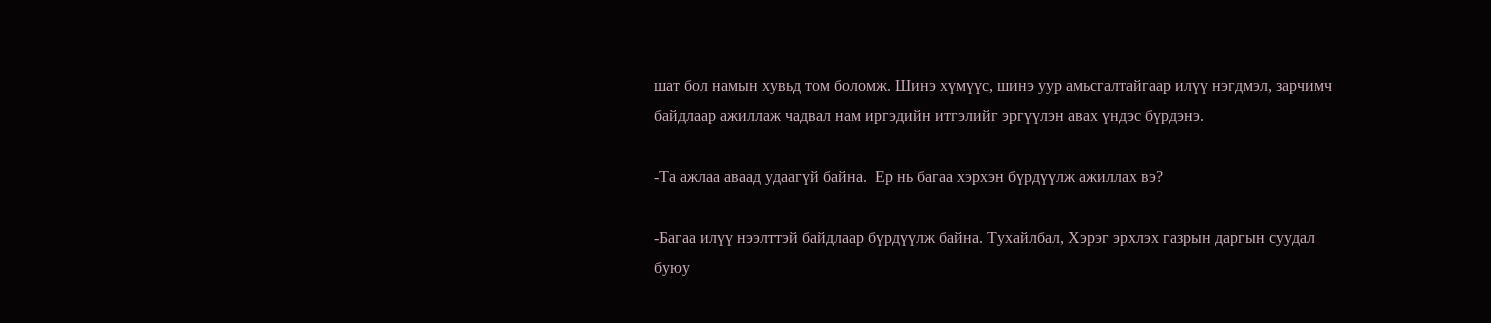шат бол намын хувьд том боломж. Шинэ хүмүүс, шинэ уур амьсгалтайгаар илүү нэгдмэл, зарчимч байдлаар ажиллаж чадвал нам иргэдийн итгэлийг эргүүлэн авах үндэс бүрдэнэ.

-Та ажлаа аваад удаагүй байна.  Ер нь багаа хэрхэн бүрдүүлж ажиллах вэ?

-Багаа илүү нээлттэй байдлаар бүрдүүлж байна. Тухайлбал, Хэрэг эрхлэх газрын даргын суудал буюу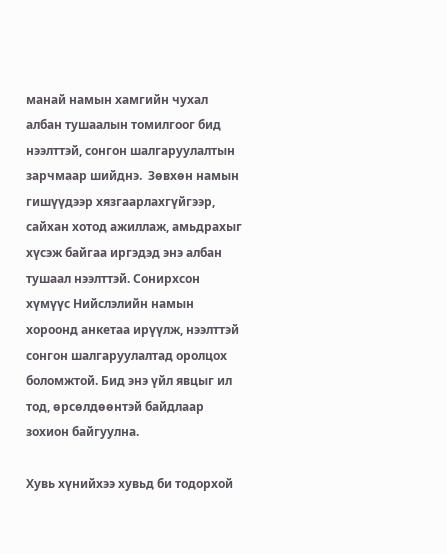манай намын хамгийн чухал албан тушаалын томилгоог бид нээлттэй, сонгон шалгаруулалтын зарчмаар шийднэ.  Зөвхөн намын гишүүдээр хязгаарлахгүйгээр, сайхан хотод ажиллаж, амьдрахыг хүсэж байгаа иргэдэд энэ албан тушаал нээлттэй. Сонирхсон хүмүүс Нийслэлийн намын хороонд анкетаа ирүүлж, нээлттэй сонгон шалгаруулалтад оролцох боломжтой. Бид энэ үйл явцыг ил тод, өрсөлдөөнтэй байдлаар зохион байгуулна.

Хувь хүнийхээ хувьд би тодорхой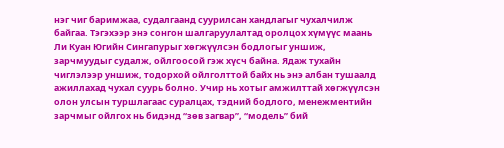нэг чиг баримжаа, судалгаанд суурилсан хандлагыг чухалчилж байгаа. Тэгэхээр энэ сонгон шалгаруулалтад оролцох хүмүүс маань Ли Куан Югийн Сингапурыг хөгжүүлсэн бодлогыг уншиж, зарчмуудыг судалж, ойлгоосой гэж хүсч байна. Ядаж тухайн чиглэлээр уншиж, тодорхой ойлголттой байх нь энэ албан тушаалд ажиллахад чухал суурь болно. Учир нь хотыг амжилттай хөгжүүлсэн олон улсын туршлагаас суралцах, тэдний бодлого, менежментийн зарчмыг ойлгох нь бидэнд “зөв загвар”, “модель” бий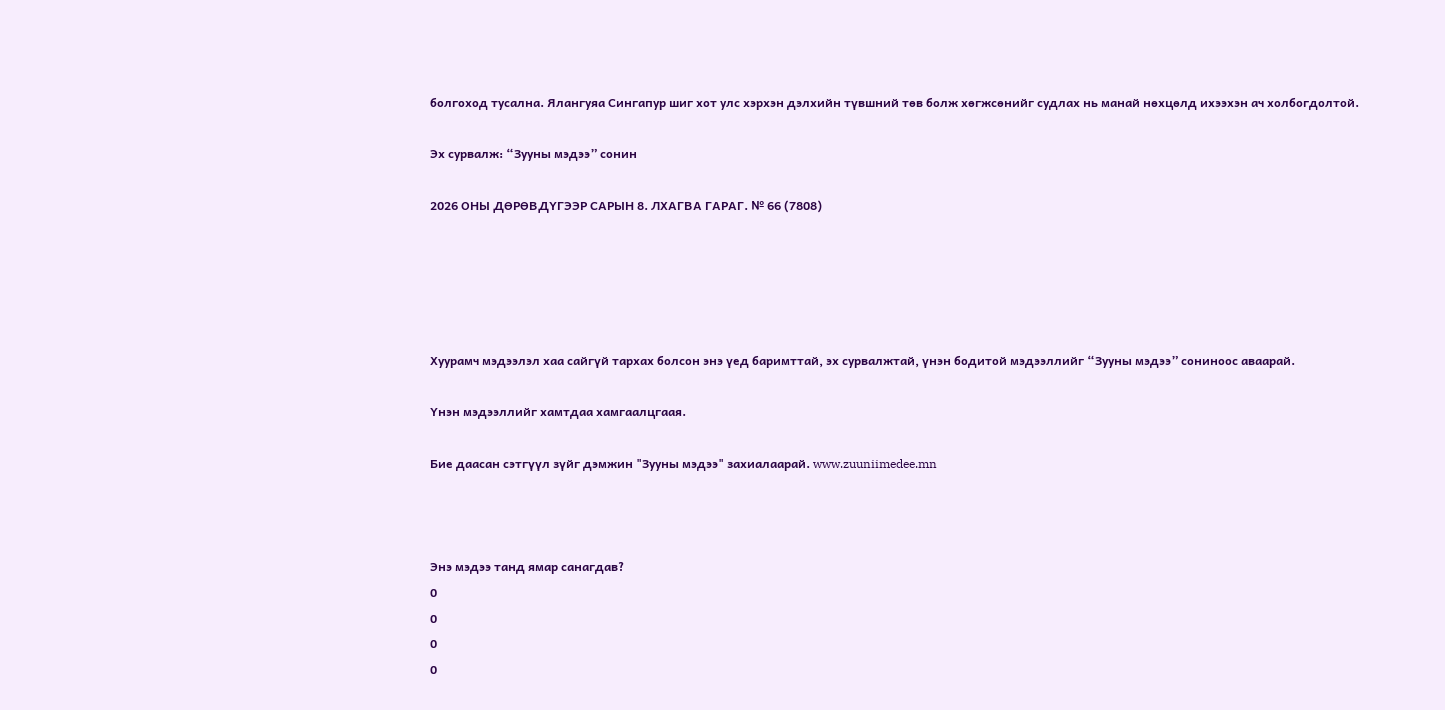болгоход тусална. Ялангуяа Сингапур шиг хот улс хэрхэн дэлхийн түвшний төв болж хөгжсөнийг судлах нь манай нөхцөлд ихээхэн ач холбогдолтой.

Эх сурвалж: “Зууны мэдээ” сонин

2026 ОНЫ ДӨРӨВДҮГЭЭР САРЫН 8. ЛХАГВА ГАРАГ. № 66 (7808)





Хуурамч мэдээлэл хаа сайгүй тархах болсон энэ үед баримттай, эх сурвалжтай, үнэн бодитой мэдээллийг “Зууны мэдээ” сониноос аваарай.

Үнэн мэдээллийг хамтдаа хамгаалцгаая.

Бие даасан сэтгүүл зүйг дэмжин "Зууны мэдээ" захиалаарай. www.zuuniimedee.mn



Энэ мэдээ танд ямар санагдав?
0
0
0
0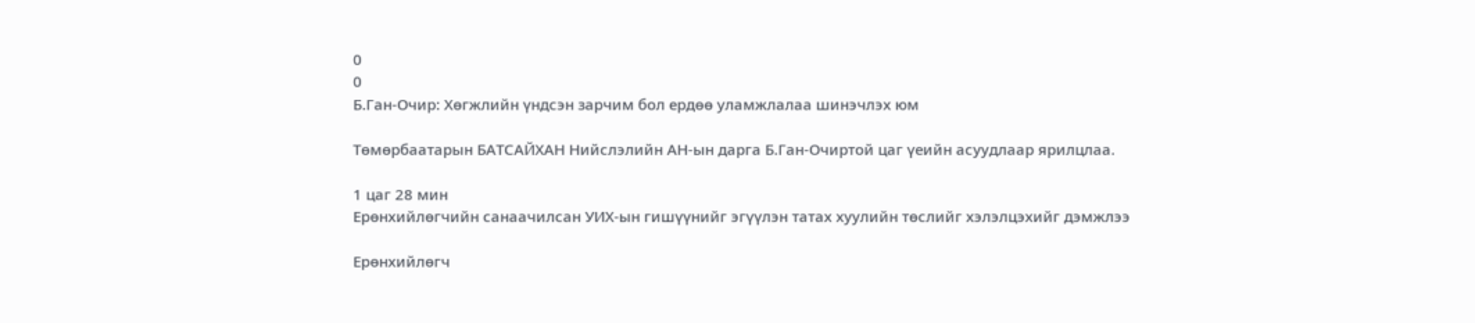0
0
Б.Ган-Очир: Хөгжлийн үндсэн зарчим бол ердөө уламжлалаа шинэчлэх юм

Төмөрбаатарын БАТСАЙХАН Нийслэлийн АН-ын дарга Б.Ган-Очиртой цаг үеийн асуудлаар ярилцлаа.

1 цаг 28 мин
Ерөнхийлөгчийн санаачилсан УИХ-ын гишүүнийг эгүүлэн татах хуулийн төслийг хэлэлцэхийг дэмжлээ

Ерөнхийлөгч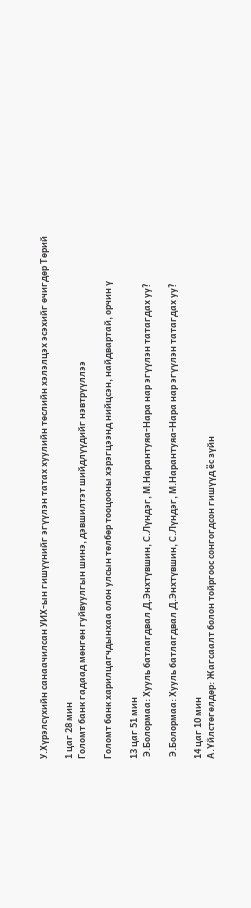У.Хүрэлсүхийн санаачилсан УИХ-ын гишүүнийг эгүүлэн татах хуулийн төслийн хэлэлцэх эсэхийг өчигдөр Төрий

1 цаг 28 мин
Голомт банк гадаад мөнгөн гуйвуулгын шинэ, дэвшилтэт шийдлүүдийг нэвтрүүллээ

Голомт банк харилцагчдынхаа олон улсын төлбөр тооцооны хэрэгцээнд нийцсэн, найдвартай, орчин ү

13 цаг 51 мин
 Э.Болормаа: Хууль батлагдвал Д.Энхтүвшин, С.Лүндэг, М.Нарантуяа-Нара нар эгүүлэн татагдах уу?

 Э.Болормаа: Хууль батлагдвал Д.Энхтүвшин, С.Лүндэг, М.Нарантуяа-Нара нар эгүүлэн татагдах уу?

14 цаг 10 мин
А.Үйлстөгөлдөр: Жагсаалт болон тойргоос сонгогдсон гишүүд ёс зүйн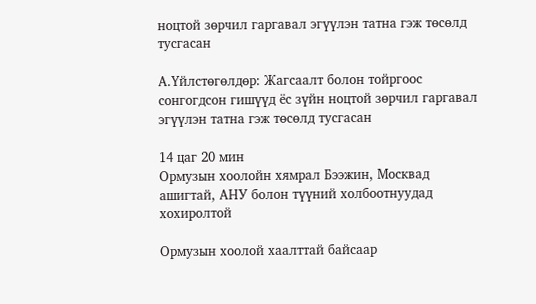ноцтой зөрчил гаргавал эгүүлэн татна гэж төсөлд тусгасан

А.Үйлстөгөлдөр: Жагсаалт болон тойргоос сонгогдсон гишүүд ёс зүйн ноцтой зөрчил гаргавал эгүүлэн татна гэж төсөлд тусгасан

14 цаг 20 мин
Ормузын хоолойн хямрал Бээжин, Москвад ашигтай, АНУ болон түүний холбоотнуудад хохиролтой

Ормузын хоолой хаалттай байсаар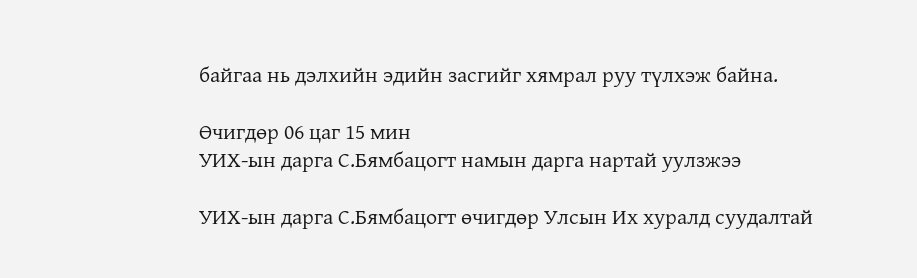байгаа нь дэлхийн эдийн засгийг хямрал руу түлхэж байна.

Өчигдөр 06 цаг 15 мин
УИХ-ын дарга С.Бямбацогт намын дарга нартай уулзжээ

УИХ-ын дарга С.Бямбацогт өчигдөр Улсын Их хуралд суудалтай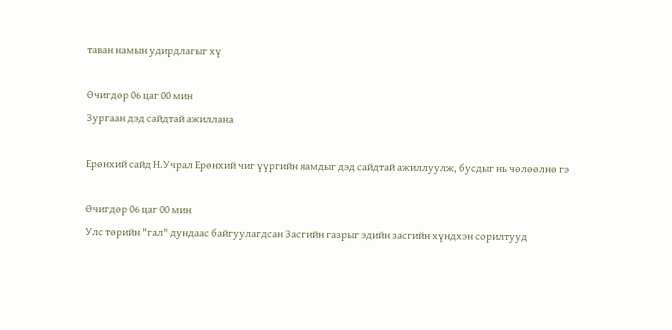таван намын удирдлагыг хү

Өчигдөр 06 цаг 00 мин
Зургаан дэд сайдтай ажиллана

Ерөнхий сайд Н.Учрал Ерөнхий чиг үүргийн яамдыг дэд сайдтай ажиллуулж, бусдыг нь чөлөөлнө гэ

Өчигдөр 06 цаг 00 мин
Улс төрийн "гал" дундаас байгуулагдсан Засгийн газрыг эдийн засгийн хүндхэн сорилтууд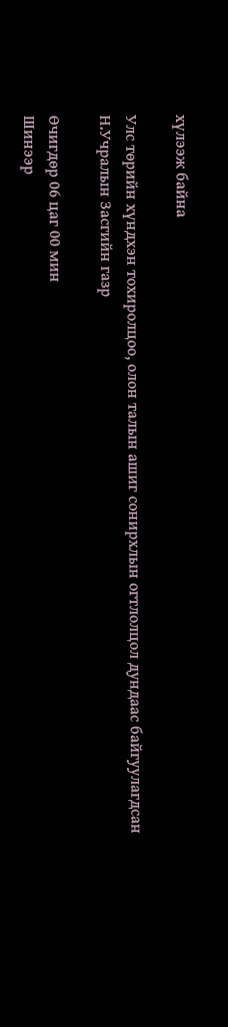хүлээж байна

Улс төрийн хүндхэн тохиролцоо, олон талын ашиг сонирхлын огтлолцол дундаас байгуулагдсан Н.Учралын Засгийн газр

Өчигдөр 06 цаг 00 мин
Шинээр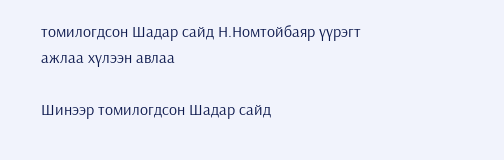томилогдсон Шадар сайд Н.Номтойбаяр үүрэгт ажлаа хүлээн авлаа

Шинээр томилогдсон Шадар сайд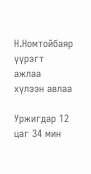Н.Номтойбаяр үүрэгт ажлаа хүлээн авлаа

Уржигдар 12 цаг 34 мин